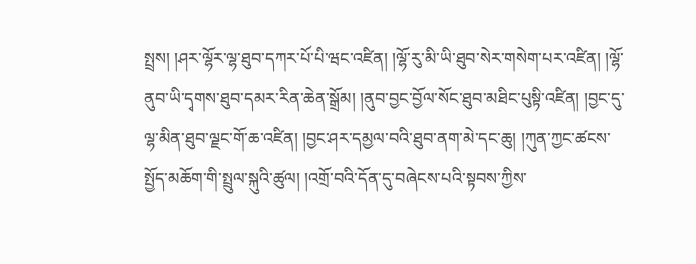སྤྲས། །ཤར་ལྷོར་ལྷ་ཐུབ་དཀར་པོ་པི་ཝང་འཛིན། །ལྷོ་རུ་མི་ཡི་ཐུབ་སེར་གསེག་པར་འཛིན། །ལྷོ་ནུབ་ཡི་དྭགས་ཐུབ་དམར་རིན་ཆེན་སྒྲོམ། །ནུབ་བྱང་བྱོལ་སོང་ཐུབ་མཐིང་པུསྟི་འཛིན། །བྱང་དུ་ལྷ་མིན་ཐུབ་ལྗང་གོ་ཆ་འཛིན། །བྱང་ཤར་དམྱལ་བའི་ཐུབ་ནག་མེ་དང་ཆུ། །ཀུན་ཀྱང་ཚངས་སྤྱོད་མཆོག་གི་སྤྲུལ་སྐུའི་ཚུལ། །འགྲོ་བའི་དོན་དུ་བཞེངས་པའི་སྟབས་ཀྱིས་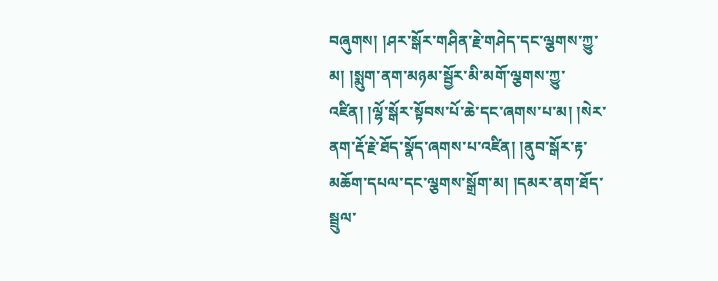བཞུགས། །ཤར་སྒོར་གཤིན་རྗེ་གཤེད་དང་ལྕགས་ཀྱུ་མ། །སྨུག་ནག་མཉམ་སྦྱོར་མི་མགོ་ལྕགས་ཀྱུ་འཛིན། །ལྷོ་སྒོར་སྟོབས་པོ་ཆེ་དང་ཞགས་པ་མ། །སེར་ནག་རྡོ་རྗེ་ཐོད་སྣོད་ཞགས་པ་འཛིན། །ནུབ་སྒོར་རྟ་མཆོག་དཔལ་དང་ལྕགས་སྒྲོག་མ། །དམར་ནག་ཐོད་སྦྲུལ་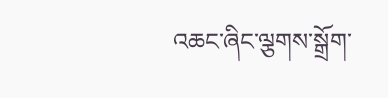འཆང་ཞིང་ལྕགས་སྒྲོག་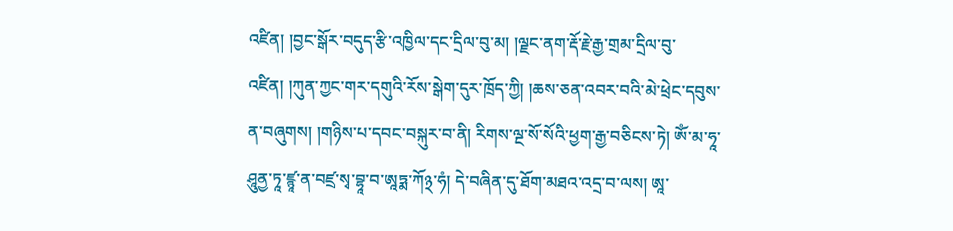འཛིན། །བྱང་སྒོར་བདུད་རྩི་འཁྱིལ་དང་དྲིལ་བུ་མ། །ལྗང་ནག་རྡོ་རྗེ་རྒྱ་གྲམ་དྲིལ་བུ་འཛིན། །ཀུན་ཀྱང་གར་དགུའི་རོས་སྒེག་དུར་ཁྲོད་ཀྱི། །ཆས་ཅན་འབར་བའི་མེ་ཕྲེང་དབུས་ན་བཞུགས། །གཉིས་པ་དབང་བསྐུར་བ་ནི། རིགས་ལྔ་སོ་སོའི་ཕྱག་རྒྱ་བཅིངས་ཏེ། ཨོཾ་མ་ཧཱ་ཤཱུནྱ་ཏཱ་ཛྙཱ་ན་བཛྲ་སྭ་བྷཱ་བ་ཨཱཏྨ་ཀོ྅་ཧཾ། དེ་བཞིན་དུ་ཐོག་མཐའ་འདྲ་བ་ལས། ཨཱ་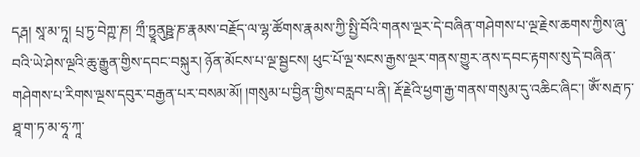དརྴ། སཱ་མ་ཏཱ། པྲ་ཏྱ་བེཀྵ་ཎ། ཀྲྀ་ཏྱཱནུཥྛ་ཎ་རྣམས་བརྗོད་ལ་ལྷ་ཚོགས་རྣམས་ཀྱི་སྤྱི་བོའི་གནས་ལྔར་དེ་བཞིན་གཤེགས་པ་ལྔ་རྗེས་ཆགས་ཀྱིས་ཞུ་བའི་ཡེ་ཤེས་ལྔའི་ཆུ་རྒྱུན་གྱིས་དབང་བསྐུར། ཉོན་མོངས་པ་ལྔ་སྦྱངས། ཕུང་པོ་ལྔ་སངས་རྒྱས་ལྔར་གནས་གྱུར་ནས་དབང་རྟགས་སུ་དེ་བཞིན་གཤེགས་པ་རིགས་ལྔས་དབུར་བརྒྱན་པར་བསམ་མོ། །གསུམ་པ་བྱིན་གྱིས་བརླབ་པ་ནི། རྡོ་རྗེའི་ཕྱག་རྒྱ་གནས་གསུམ་དུ་འཆིང་ཞིང་། ཨོཾ་སརྦ་ཏ་ཐཱ་ག་ཏ་མ་ཧཱ་ཀཱ་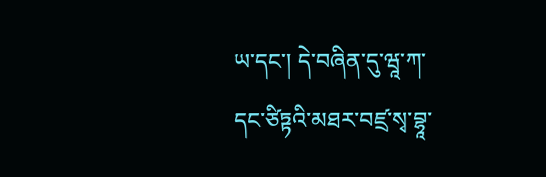ཡ་དང་། དེ་བཞིན་དུ་ཝཱ་ཀ་དང་ཙིཏྟའི་མཐར་བཛྲ་སྭ་བྷཱ་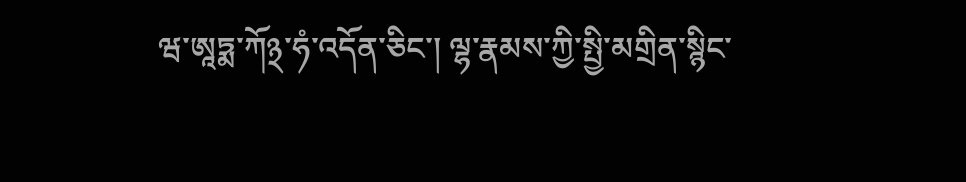ཝ་ཨཱཏྨ་ཀོ྅་ཧཾ་འདོན་ཅིང་། ལྷ་རྣམས་ཀྱི་སྤྱི་མགྲིན་སྙིང་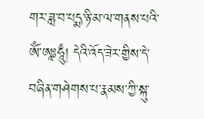གར་ཟླ་བ་པདྨ་ཉི་མ་ལ་གནས་པའི་ཨོཾ་ཨཱཿཧཱུྃ། དེའི་འོད་ཟེར་གྱིས་དེ་བཞིན་གཤེགས་པ་རྣམས་ཀྱི་སྐུ་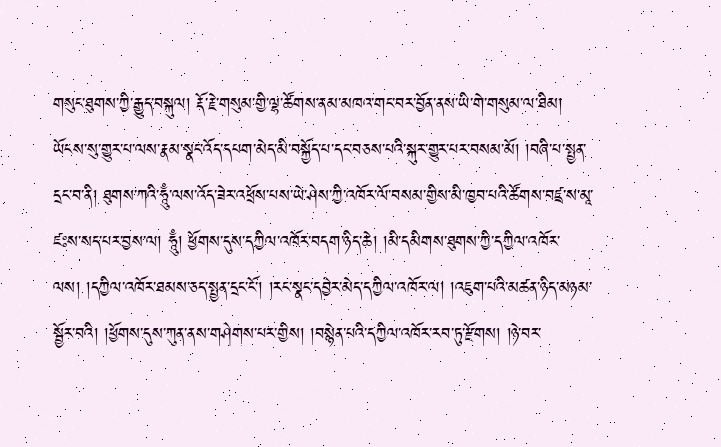གསུང་ཐུགས་ཀྱི་རྒྱུད་བསྐུལ། རྡོ་རྗེ་གསུམ་གྱི་ལྷ་ཚོགས་ནམ་མཁའ་གང་བར་བྱོན་ནས་ཡི་གེ་གསུམ་ལ་ཐིམ། ཡོངས་སུ་གྱུར་པ་ལས་རྣམ་སྣང་འོད་དཔག་མེད་མི་བསྐྱོད་པ་དང་བཅས་པའི་སྐུར་གྱུར་པར་བསམ་མོ། །བཞི་པ་སྤྱན་དྲང་བ་ནི། ཐུགས་ཀའི་ཧཱུྃ་ལས་འོད་ཟེར་འཕྲོས་པས་ཡེ་ཤེས་ཀྱི་འཁོར་ལོ་བསམ་གྱིས་མི་ཁྱབ་པའི་ཚོགས་བཛྲ་ས་མཱ་ཛཿས་སད་པར་བྱས་ལ། ཧཱུྃ། ཕྱོགས་དུས་དཀྱིལ་འཁོར་བདག་ཉིད་ཆེ། །མི་དམིགས་ཐུགས་ཀྱི་དཀྱིལ་འཁོར་ལས། །དཀྱིལ་འཁོར་ཐམས་ཅད་སྤྱན་དྲང་ངོ་། །རང་སྣང་དབྱེར་མེད་དཀྱིལ་འཁོར་ལ། །འཇུག་པའི་མཚན་ཉིད་མཉམ་སྦྱོར་བའི། །ཕྱོགས་དུས་ཀུན་ནས་གཤེགས་པར་གྱིས། །བསྙེན་པའི་དཀྱིལ་འཁོར་རབ་ཏུ་རྫོགས། །ཉེ་བར་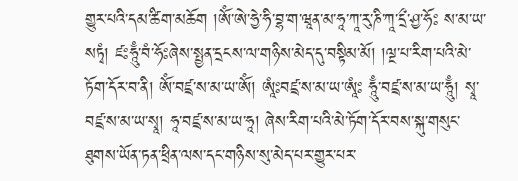གྱུར་པའི་དམ་ཚིག་མཆོག །ཨོཾ་ཨེ་ཧྱེ་ཧི་བྷ་ག་ཝཱན་མ་ཧཱ་ཀཱ་རུ་ཎི་ཀཱ་དྲྀ་ཤྱ་ཧོཿ ས་མ་ཡ་སཏྭཾ། ཛཿཧཱུྃ་བཾ་ཧོཿཞེས་སྤྱན་དྲངས་ལ་གཉིས་མེད་དུ་བསྟིམ་མོ། །ལྔ་པ་རིག་པའི་མེ་ཏོག་དོར་བ་ནི། ཨོཾ་བཛྲ་ས་མ་ཡ་ཨོཾ། ཨཱཾཿབཛྲ་ས་མ་ཡ་ཨཱཾཿ ཧཱུྃ་བཛྲ་ས་མ་ཡ་ཧཱུྃ། སྭཱ་བཛྲ་ས་མ་ཡ་སྭཱ། ཧཱ་བཛྲ་ས་མ་ཡ་ཧཱ། ཞེས་རིག་པའི་མེ་ཏོག་དོར་བས་སྐུ་གསུང་ཐུགས་ཡོན་ཏན་ཕྲིན་ལས་དང་གཉིས་སུ་མེད་པར་གྱུར་པར་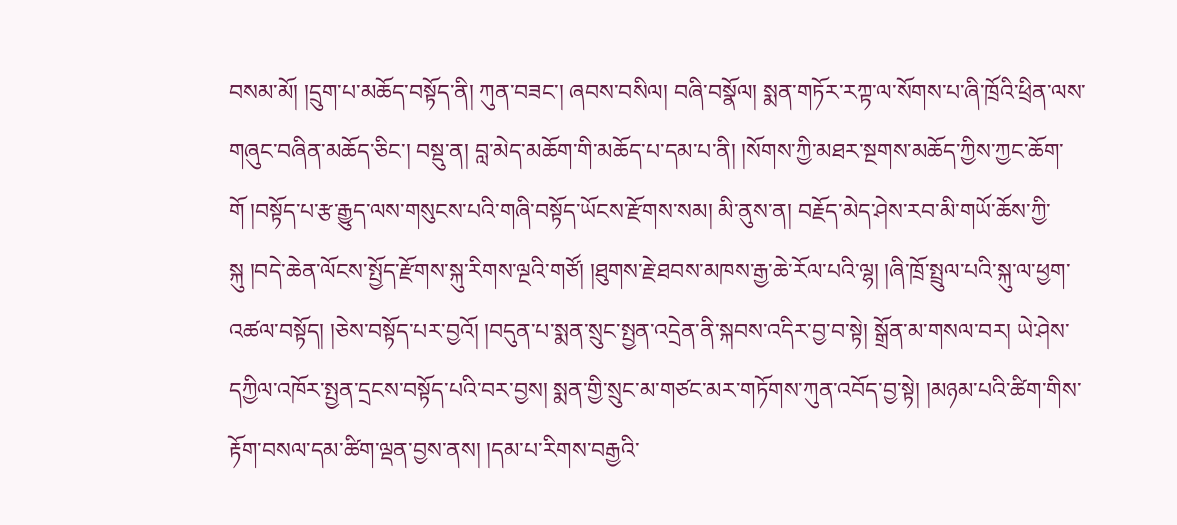བསམ་མོ། །དྲུག་པ་མཆོད་བསྟོད་ནི། ཀུན་བཟང་། ཞབས་བསིལ། བཞི་བསྣོལ། སྨན་གཏོར་རཀྟ་ལ་སོགས་པ་ཞི་ཁྲོའི་ཕྲིན་ལས་གཞུང་བཞིན་མཆོད་ཅིང་། བསྡུ་ན། བླ་མེད་མཆོག་གི་མཆོད་པ་དམ་པ་ནི། །སོགས་ཀྱི་མཐར་སྔགས་མཆོད་ཀྱིས་ཀྱང་ཆོག་གོ །བསྟོད་པ་རྩ་རྒྱུད་ལས་གསུངས་པའི་གཞི་བསྟོད་ཡོངས་རྫོགས་སམ། མི་ནུས་ན། བརྗོད་མེད་ཤེས་རབ་མི་གཡོ་ཆོས་ཀྱི་སྐུ །བདེ་ཆེན་ལོངས་སྤྱོད་རྫོགས་སྐུ་རིགས་ལྔའི་གཙོ། །ཐུགས་རྗེ་ཐབས་མཁས་རྒྱ་ཆེ་རོལ་པའི་ལྷ། །ཞི་ཁྲོ་སྤྲུལ་པའི་སྐུ་ལ་ཕྱག་འཚལ་བསྟོད། །ཅེས་བསྟོད་པར་བྱའོ། །བདུན་པ་སྨན་སྲུང་སྤྱན་འདྲེན་ནི་སྐབས་འདིར་བྱ་བ་སྟེ། སྒྲོན་མ་གསལ་བར། ཡེ་ཤེས་དཀྱིལ་འཁོར་སྤྱན་དྲངས་བསྟོད་པའི་བར་བྱས། སྨན་གྱི་སྲུང་མ་གཙང་མར་གཏོགས་ཀུན་འབོད་བྱ་སྟེ། །མཉམ་པའི་ཚིག་གིས་རྟོག་བསལ་དམ་ཚིག་ལྡན་བྱས་ནས། །དམ་པ་རིགས་བརྒྱའི་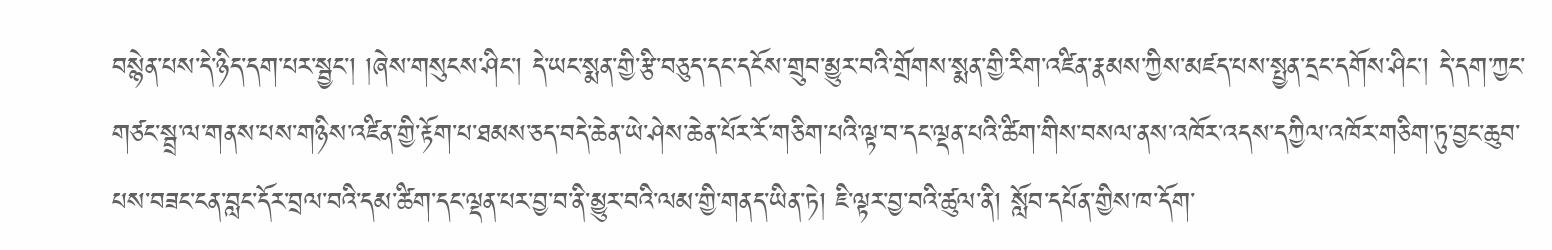བསྙེན་པས་དེ་ཉིད་དག་པར་སྦྱང་། །ཞེས་གསུངས་ཤིང་། དེ་ཡང་སྨན་གྱི་རྩི་བཅུད་དང་དངོས་གྲུབ་མྱུར་བའི་གྲོགས་སྨན་གྱི་རིག་འཛིན་རྣམས་ཀྱིས་མཛད་པས་སྤྱན་དྲང་དགོས་ཤིང་། དེ་དག་ཀྱང་གཙང་སྦྲ་ལ་གནས་པས་གཉིས་འཛིན་གྱི་རྟོག་པ་ཐམས་ཅད་བདེ་ཆེན་ཡེ་ཤེས་ཆེན་པོར་རོ་གཅིག་པའི་ལྟ་བ་དང་ལྡན་པའི་ཚིག་གིས་བསལ་ནས་འཁོར་འདས་དཀྱིལ་འཁོར་གཅིག་ཏུ་བྱང་ཆུབ་པས་བཟང་ངན་བླང་དོར་བྲལ་བའི་དམ་ཚིག་དང་ལྡན་པར་བྱ་བ་ནི་མྱུར་བའི་ལམ་གྱི་གནད་ཡིན་ཏེ། ཇི་ལྟར་བྱ་བའི་ཚུལ་ནི། སློབ་དཔོན་གྱིས་ཁ་དོག་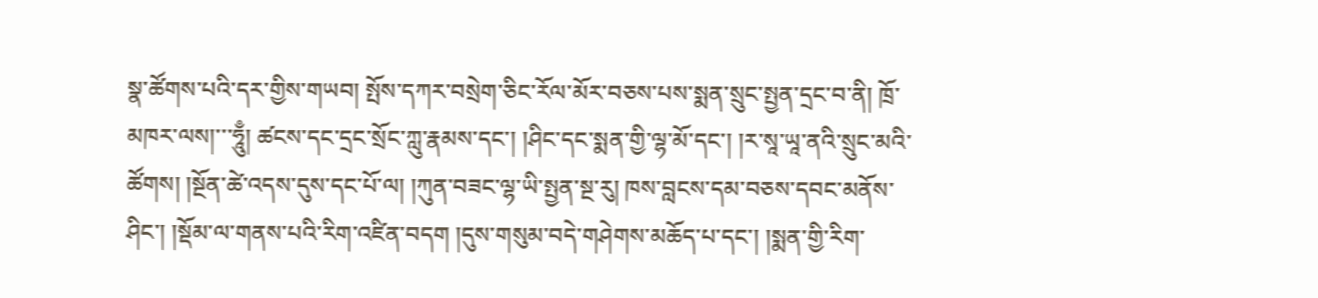སྣ་ཚོགས་པའི་དར་གྱིས་གཡབ། སྤོས་དཀར་བསྲེག་ཅིང་རོལ་མོར་བཅས་པས་སྨན་སྲུང་སྤྱན་དྲང་བ་ནི། ཁྲོ་མཁར་ལས།་་་ཧཱུྃ། ཚངས་དང་དྲང་སྲོང་ཀླུ་རྣམས་དང་། །ཤིང་དང་སྨན་གྱི་ལྷ་མོ་དང་། །ར་སཱ་ཡཱ་ནའི་སྲུང་མའི་ཚོགས། །སྔོན་ཚེ་འདས་དུས་དང་པོ་ལ། །ཀུན་བཟང་ལྷ་ཡི་སྤྱན་སྔ་རུ། ཁས་བླངས་དམ་བཅས་དབང་མནོས་ཤིང་། །སྡོམ་ལ་གནས་པའི་རིག་འཛིན་བདག །དུས་གསུམ་བདེ་གཤེགས་མཆོད་པ་དང་། །སྨན་གྱི་རིག་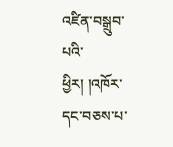འཛིན་བསྒྲུབ་པའི་ཕྱིར། །འཁོར་དང་བཅས་པ་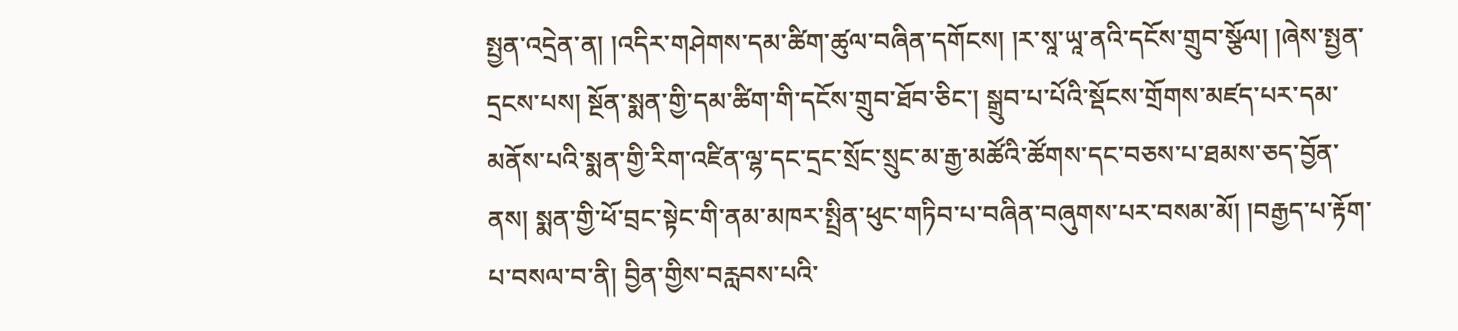སྤྱན་འདྲེན་ན། །འདིར་གཤེགས་དམ་ཚིག་ཚུལ་བཞིན་དགོངས། །ར་སཱ་ཡཱ་ནའི་དངོས་གྲུབ་སྩོལ། །ཞེས་སྤྱན་དྲངས་པས། སྔོན་སྨན་གྱི་དམ་ཚིག་གི་དངོས་གྲུབ་ཐོབ་ཅིང་། སྒྲུབ་པ་པོའི་སྡོངས་གྲོགས་མཛད་པར་དམ་མནོས་པའི་སྨན་གྱི་རིག་འཛིན་ལྷ་དང་དྲང་སྲོང་སྲུང་མ་རྒྱ་མཚོའི་ཚོགས་དང་བཅས་པ་ཐམས་ཅད་བྱོན་ནས། སྨན་གྱི་ཕོ་བྲང་སྟེང་གི་ནམ་མཁར་སྤྲིན་ཕུང་གཏིབ་པ་བཞིན་བཞུགས་པར་བསམ་མོ། །བརྒྱད་པ་རྟོག་པ་བསལ་བ་ནི། བྱིན་གྱིས་བརླབས་པའི་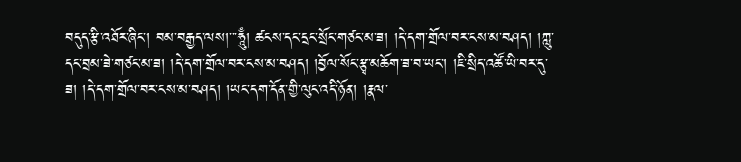བདུད་རྩི་འཐོར་ཞིང་། བམ་བརྒྱད་ལས།་་་ཧཱུྃ། ཚངས་དང་དྲང་སྲོང་གཙང་མ་ཟ། །དེ་དག་གྲོལ་བར་ངས་མ་བཤད། །ཀླུ་དང་བྲམ་ཟེ་གཙང་མ་ཟ། །དེ་དག་གྲོལ་བར་ངས་མ་བཤད། །བྱོལ་སོང་རྩྭ་མཆོག་ཟ་བ་ཡང་། །ཇི་སྲིད་འཚོ་ཡི་བར་དུ་ཟ། །དེ་དག་གྲོལ་བར་ངས་མ་བཤད། །ཡང་དག་དོན་གྱི་ལུང་འདི་ཉོན། །རྣལ་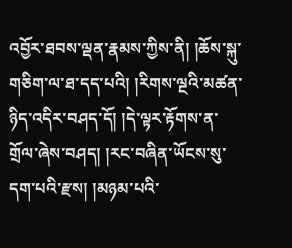འབྱོར་ཐབས་ལྡན་རྣམས་ཀྱིས་ནི། །ཆོས་སྐུ་གཅིག་ལ་ཐ་དད་པའི། །རིགས་ལྔའི་མཚན་ཉིད་འདིར་བཤད་དོ། །དེ་ལྟར་རྟོགས་ན་གྲོལ་ཞེས་བཤད། །རང་བཞིན་ཡོངས་སུ་དག་པའི་རྫས། །མཉམ་པའི་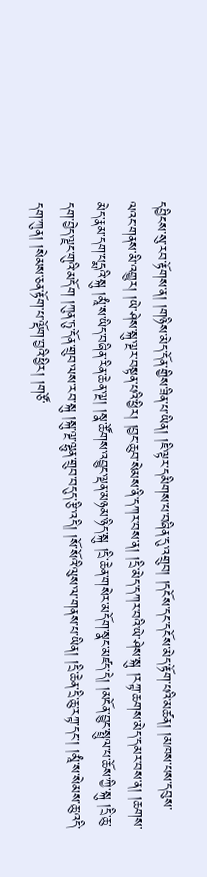དབྱིངས་སུ་རབ་རྟོགས་ན། །གཉིས་མེད་དོན་གྱིས་ཟིན་པ་ཡིན། །ཇི་ལྟར་དམིགས་པ་བཞིན་དུ་འགྲུབ། །དངོས་དང་དངོས་མེད་རྟོག་པའི་མཚན། །མཁས་པས་དབུས་ལའང་གནས་མི་འགྱུར། །ཡེ་ཤེས་སྐུ་ལྔར་བསྟན་པའི་ཕྱིར། །བྱང་ཆུབ་སེམས་ནི་དཀར་བས་ན། །དྲི་མེད་དཀར་བའི་ཡེ་ཤེས་སྐུ །རཀྟ་ཆགས་མེད་དམར་བས་ན། །ཆགས་མེད་རྣམ་དག་པདྨའི་སྐུ །མཱཾ་ས་ཡིད་བཞིན་རིན་ཆེན་ལྔ། །སྣ་ཚོགས་འབྱུང་ལྡན་མཉམ་ཉིད་སྐུ །དྲི་ཆེན་གསེར་མདོག་སྣང་མཛད་དེ། །མངོན་བྱུང་སྤྲུལ་པ་ཆོས་ཀྱི་སྐུ །དྲི་ཆུ་དག་བྱེད་ལྗང་གུའི་མདོག །ཀུན་ཏུ་དོན་གྲུབ་ལས་རབ་སྐུ །སྐུ་ལྔ་ལྷུན་གྲུབ་བདུད་རྩི་འདི། །སོ་སོའི་ལུས་ལ་གནས་པ་ཡིན། །དྲི་ཆེན་དྲི་ཆུ་རཀྟ་དང་། །མཱཾ་ས་སེམས་ཆུ་འདི་དག་ཀུན། །སེམས་ཅན་རྟོག་པ་ལྡོག་བྱའི་ཕྱིར། །གཙོ་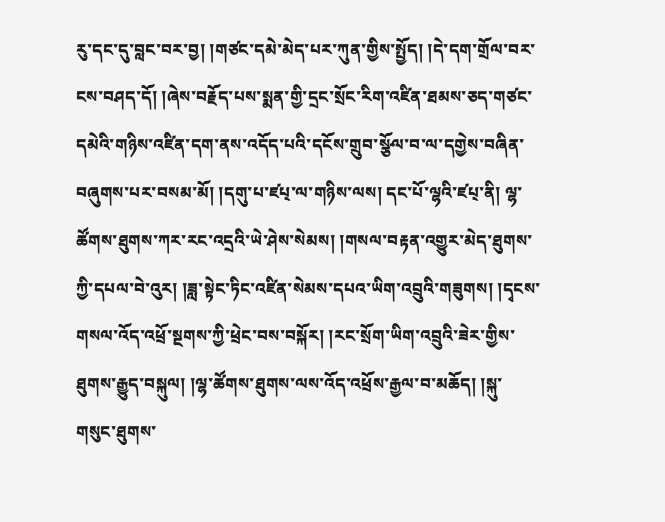རུ་དང་དུ་བླང་བར་བྱ། །གཙང་དམེ་མེད་པར་ཀུན་གྱིས་སྤྱོད། །དེ་དག་གྲོལ་བར་ངས་བཤད་དོ། །ཞེས་བརྗོད་པས་སྨན་གྱི་དྲང་སྲོང་རིག་འཛིན་ཐམས་ཅད་གཙང་དམེའི་གཉིས་འཛིན་དག་ནས་འདོད་པའི་དངོས་གྲུབ་སྩོལ་བ་ལ་དགྱེས་བཞིན་བཞུགས་པར་བསམ་མོ། །དགུ་པ་ཛཔ྄་ལ་གཉིས་ལས། དང་པོ་ལྷའི་ཛཔ྄་ནི། ལྷ་ཚོགས་ཐུགས་ཀར་རང་འདྲའི་ཡེ་ཤེས་སེམས། །གསལ་བརྟན་འགྱུར་མེད་ཐུགས་ཀྱི་དཔལ་བེ་འུར། །ཟླ་སྟེང་ཏིང་འཛིན་སེམས་དཔའ་ཡིག་འབྲུའི་གཟུགས། །དྭངས་གསལ་འོད་འཕྲོ་སྔགས་ཀྱི་ཕྲེང་བས་བསྐོར། །རང་སྲོག་ཡིག་འབྲུའི་ཟེར་གྱིས་ཐུགས་རྒྱུད་བསྐུལ། །ལྷ་ཚོགས་ཐུགས་ལས་འོད་འཕྲོས་རྒྱལ་བ་མཆོད། །སྐུ་གསུང་ཐུགས་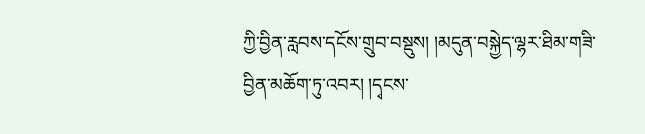ཀྱི་བྱིན་རླབས་དངོས་གྲུབ་བསྡུས། །མདུན་བསྐྱེད་ལྷར་ཐིམ་གཟི་བྱིན་མཆོག་ཏུ་འབར། །དྭངས་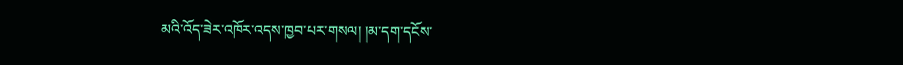མའི་འོད་ཟེར་འཁོར་འདས་ཁྱབ་པར་གསལ། །མ་དག་དངོས་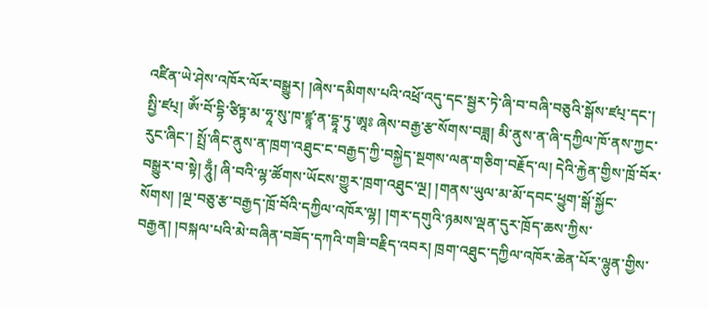འཛིན་ཡེ་ཤེས་འཁོར་ལོར་བསྒྱུར། །ཞེས་དམིགས་པའི་འཕྲོ་འདུ་དང་སྦྱར་ཏེ་ཞི་བ་བཞི་བཅུའི་སྒོས་ཛཔ྄་དང་། སྤྱི་ཛཔ྄། ཨོཾ་བོ་དྷི་ཙིཏྟ་མ་ཧཱ་སུ་ཁ་ཛྙཱ་ན་དྷཱ་ཏུ་ཨཱཿ ཞེས་བརྒྱ་རྩ་སོགས་བཟླ། མི་ནུས་ན་ཞི་དཀྱིལ་ཁོ་ནས་ཀྱང་རུང་ཞིང་། སྤྲོ་ཞིང་ནུས་ན་ཁྲག་འཐུང་ང་བརྒྱད་ཀྱི་བསྐྱེད་སྔགས་ལན་གཅིག་བརྗོད་ལ། དེའི་རྐྱེན་གྱིས་ཁྲོ་བོར་བསྒྱུར་བ་སྟེ། ཧཱུྃ། ཞི་བའི་ལྷ་ཚོགས་ཡོངས་གྱུར་ཁྲག་འཐུང་ལྔ། །གནས་ཡུལ་མ་མོ་དབང་ཕྱུག་སྒོ་སྐྱོང་སོགས། །ལྔ་བཅུ་རྩ་བརྒྱད་ཁྲོ་བོའི་དཀྱིལ་འཁོར་ལྷ། །གར་དགུའི་ཉམས་ལྡན་དུར་ཁྲོད་ཆས་ཀྱིས་བརྒྱན། །བསྐལ་པའི་མེ་བཞིན་བཟོད་དཀའི་གཟི་བརྗིད་འབར། ཁྲག་འཐུང་དཀྱིལ་འཁོར་ཆེན་པོར་ལྷུན་གྱིས་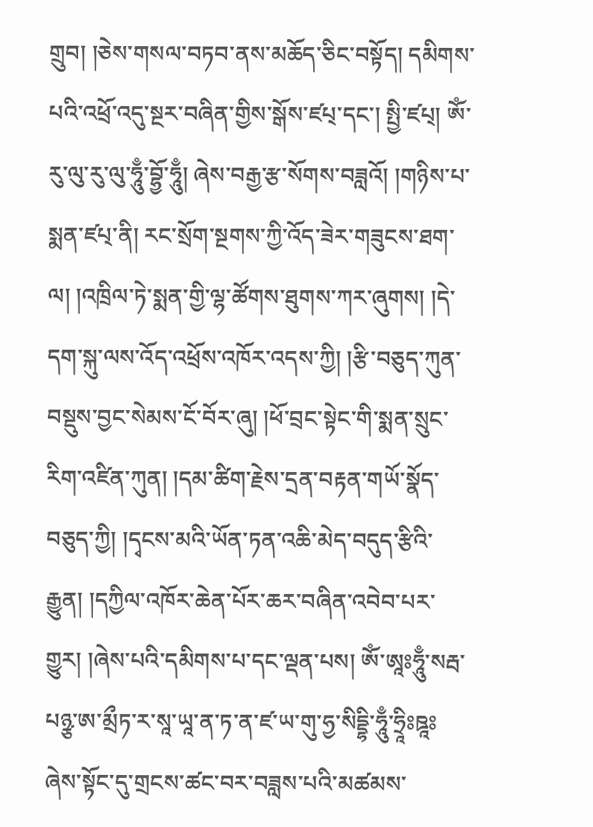གྲུབ། །ཅེས་གསལ་བཏབ་ནས་མཆོད་ཅིང་བསྟོད། དམིགས་པའི་འཕྲོ་འདུ་སྔར་བཞིན་གྱིས་སྒོས་ཛཔ྄་དང་། སྤྱི་ཛཔ྄། ཨོཾ་རུ་ལུ་རུ་ལུ་ཧཱུྃ་བྷྱོ་ཧཱུྃ། ཞེས་བརྒྱ་རྩ་སོགས་བཟླའོ། །གཉིས་པ་སྨན་ཛཔ྄་ནི། རང་སྲོག་སྔགས་ཀྱི་འོད་ཟེར་གཟུངས་ཐག་ལ། །འཁྲིལ་ཏེ་སྨན་གྱི་ལྷ་ཚོགས་ཐུགས་ཀར་ཞུགས། །དེ་དག་སྐུ་ལས་འོད་འཕྲོས་འཁོར་འདས་ཀྱི། །རྩི་བཅུད་ཀུན་བསྡུས་བྱང་སེམས་ངོ་བོར་ཞུ། །ཕོ་བྲང་སྟེང་གི་སྨན་སྲུང་རིག་འཛིན་ཀུན། །དམ་ཚིག་རྗེས་དྲན་བརྟན་གཡོ་སྣོད་བཅུད་ཀྱི། །དྭངས་མའི་ཡོན་ཏན་འཆི་མེད་བདུད་རྩིའི་རྒྱུན། །དཀྱིལ་འཁོར་ཆེན་པོར་ཆར་བཞིན་འབེབ་པར་གྱུར། །ཞེས་པའི་དམིགས་པ་དང་ལྡན་པས། ཨོཾ་ཨཱཿཧཱུྃ་སརྦ་པཉྩ་ཨ་མྲྀཏ་ར་སཱ་ཡཱ་ན་ཏ་ན་ཛ་ཡ་གུ་ཧྱ་སིདྡྷི་ཧཱུྃ་ཧྲཱིཿཋཱཿ ཞེས་སྟོང་དུ་གྲངས་ཚང་བར་བཟླས་པའི་མཚམས་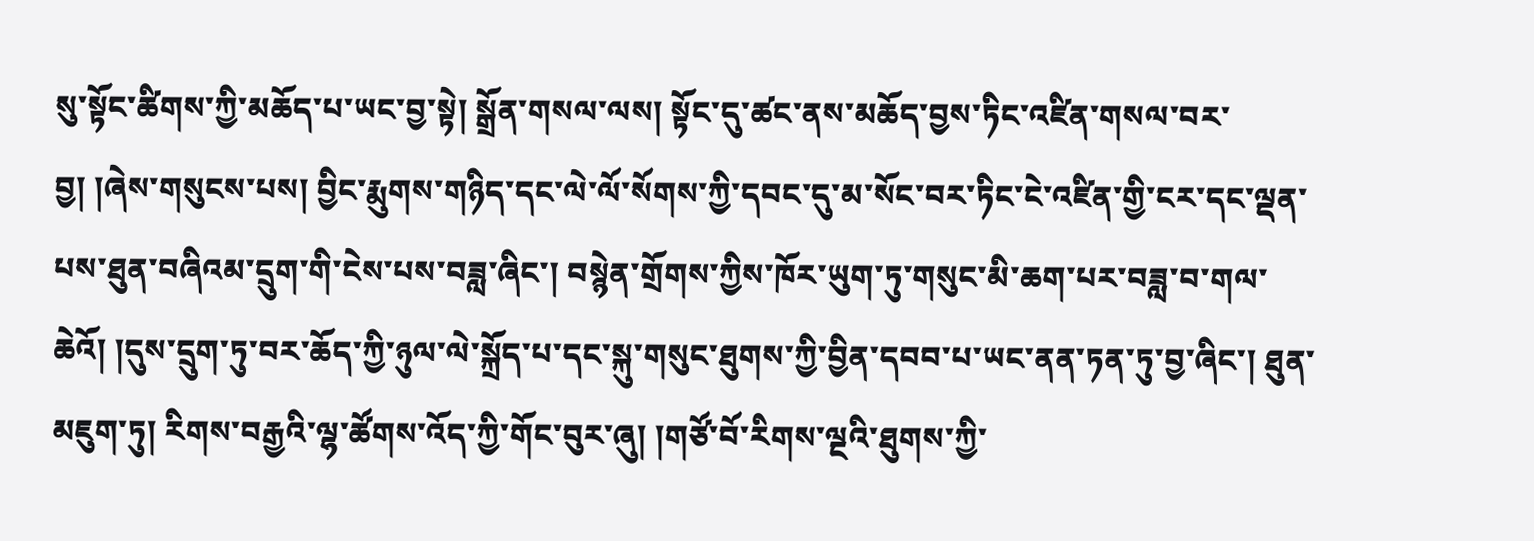སུ་སྟོང་ཚིགས་ཀྱི་མཆོད་པ་ཡང་བྱ་སྟེ། སྒྲོན་གསལ་ལས། སྟོང་དུ་ཚང་ནས་མཆོད་བྱས་ཏིང་འཛིན་གསལ་བར་བྱ། །ཞེས་གསུངས་པས། བྱིང་རྨུགས་གཉིད་དང་ལེ་ལོ་སོགས་ཀྱི་དབང་དུ་མ་སོང་བར་ཏིང་ངེ་འཛིན་གྱི་ངར་དང་ལྡན་པས་ཐུན་བཞིའམ་དྲུག་གི་ངེས་པས་བཟླ་ཞིང་། བསྙེན་གྲོགས་ཀྱིས་ཁོར་ཡུག་ཏུ་གསུང་མི་ཆག་པར་བཟླ་བ་གལ་ཆེའོ། །དུས་དྲུག་ཏུ་བར་ཆོད་ཀྱི་ཉུལ་ལེ་སྐྲོད་པ་དང་སྐུ་གསུང་ཐུགས་ཀྱི་བྱིན་དབབ་པ་ཡང་ནན་ཏན་ཏུ་བྱ་ཞིང་། ཐུན་མཇུག་ཏུ། རིགས་བརྒྱའི་ལྷ་ཚོགས་འོད་ཀྱི་གོང་བུར་ཞུ། །གཙོ་བོ་རིགས་ལྔའི་ཐུགས་ཀྱི་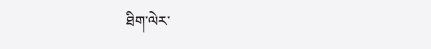ཐིག་ལེར་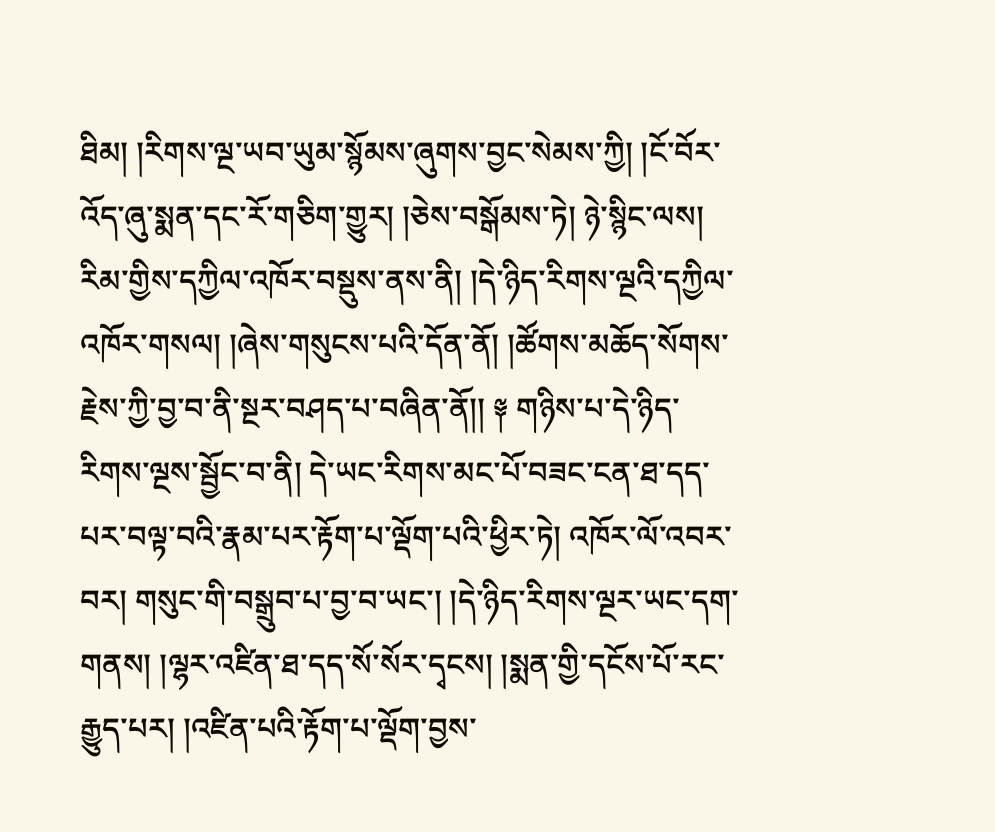ཐིམ། །རིགས་ལྔ་ཡབ་ཡུམ་སྙོམས་ཞུགས་བྱང་སེམས་ཀྱི། །ངོ་བོར་འོད་ཞུ་སྨན་དང་རོ་གཅིག་གྱུར། །ཅེས་བསྒོམས་ཏེ། ཉེ་སྙིང་ལས། རིམ་གྱིས་དཀྱིལ་འཁོར་བསྡུས་ནས་ནི། །དེ་ཉིད་རིགས་ལྔའི་དཀྱིལ་འཁོར་གསལ། །ཞེས་གསུངས་པའི་དོན་ནོ། །ཚོགས་མཆོད་སོགས་རྗེས་ཀྱི་བྱ་བ་ནི་སྔར་བཤད་པ་བཞིན་ནོ།། ༈ གཉིས་པ་དེ་ཉིད་རིགས་ལྔས་སྦྱོང་བ་ནི། དེ་ཡང་རིགས་མང་པོ་བཟང་ངན་ཐ་དད་པར་བལྟ་བའི་རྣམ་པར་རྟོག་པ་ལྡོག་པའི་ཕྱིར་ཏེ། འཁོར་ལོ་འབར་བར། གསུང་གི་བསྒྲུབ་པ་བྱ་བ་ཡང་། །དེ་ཉིད་རིགས་ལྔར་ཡང་དག་གནས། །ལྷར་འཛིན་ཐ་དད་སོ་སོར་དྭངས། །སྨན་གྱི་དངོས་པོ་རང་རྒྱུད་པར། །འཛིན་པའི་རྟོག་པ་ལྡོག་བྱས་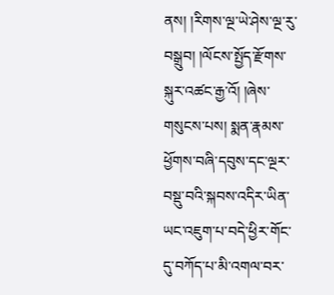ནས། །རིགས་ལྔ་ཡེ་ཤེས་ལྔ་རུ་བསྒྲུབ། །ལོངས་སྤྱོད་རྫོགས་སྐུར་འཚང་རྒྱ་འོ། །ཞེས་གསུངས་པས། སྨན་རྣམས་ཕྱོགས་བཞི་དབུས་དང་ལྔར་བསྡུ་བའི་སྐབས་འདིར་ཡིན་ཡང་འཇུག་པ་བདེ་ཕྱིར་གོང་དུ་བཀོད་པ་མི་འགལ་བར་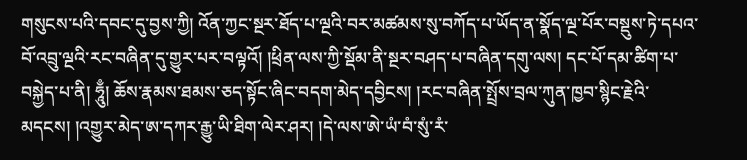གསུངས་པའི་དབང་དུ་བྱས་ཀྱི། འོན་ཀྱང་སྔར་ཐོད་པ་ལྔའི་བར་མཚམས་སུ་བཀོད་པ་ཡོད་ན་སྣོད་ལྔ་པོར་བསྡུས་ཏེ་དཔའ་བོ་འབྲུ་ལྔའི་རང་བཞིན་དུ་གྱུར་པར་བལྟའོ། །ཕྲིན་ལས་ཀྱི་སྡོམ་ནི་སྔར་བཤད་པ་བཞིན་དགུ་ལས། དང་པོ་དམ་ཚིག་པ་བསྐྱེད་པ་ནི། ཧཱུྃ། ཆོས་རྣམས་ཐམས་ཅད་སྟོང་ཞིང་བདག་མེད་དབྱིངས། །རང་བཞིན་སྤྲོས་བྲལ་ཀུན་ཁྱབ་སྙིང་རྗེའི་མདངས། །འགྱུར་མེད་ཨ་དཀར་རྒྱུ་ཡི་ཐིག་ལེར་ཤར། །དེ་ལས་ཨེ་ཡཾ་བཾ་སུཾ་རཾ་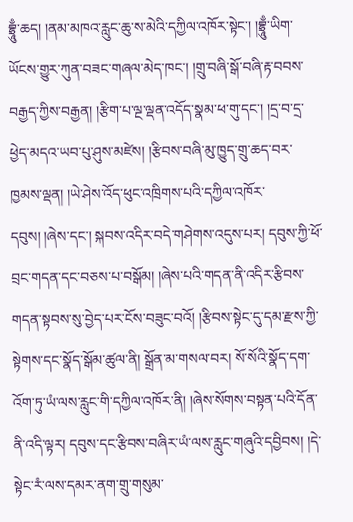བྷྲཱུྃ་ཆད། །ནམ་མཁའ་རླུང་ཆུ་ས་མེའི་དཀྱིལ་འཁོར་སྟེང་། །བྷྲཱུྃ་ཡིག་ཡོངས་གྱུར་ཀུན་བཟང་གཞལ་མེད་ཁང་། །གྲུ་བཞི་སྒོ་བཞི་རྟ་བབས་བརྒྱད་ཀྱིས་བརྒྱན། །རྩིག་པ་ལྔ་ལྡན་འདོད་སྣམ་ཕ་གུ་དང་། །དྲ་བ་དྲ་ཕྱེད་མདའ་ཡབ་པུ་ཤུས་མཛེས། །རྩིབས་བཞི་མུ་ཁྱུད་གྲུ་ཆད་བར་ཁྱམས་ལྡན། །ཡེ་ཤེས་འོད་ཕུང་འཁྲིགས་པའི་དཀྱིལ་འཁོར་དབུས། །ཞེས་དང་། སྐབས་འདིར་བདེ་གཤེགས་འདུས་པར། དབུས་ཀྱི་ཕོ་བྲང་གདན་དང་བཅས་པ་བསྒོམ། །ཞེས་པའི་གདན་ནི་འདིར་རྩིབས་གདན་སྟབས་སུ་བྱེད་པར་ངོས་བཟུང་བའོ། །རྩིབས་སྟེང་དུ་དམ་རྫས་ཀྱི་སྟེགས་དང་སྣོད་སྒོམ་ཚུལ་ནི། སྒྲོན་མ་གསལ་བར། སོ་སོའི་སྣོད་དག་འོག་ཏུ་ཡཾ་ལས་རླུང་གི་དཀྱིལ་འཁོར་ནི། །ཞེས་སོགས་བསྟན་པའི་དོན་ནི་འདི་ལྟར། དབུས་དང་རྩིབས་བཞིར་ཡཾ་ལས་རླུང་གཞུའི་དབྱིབས། །དེ་སྟེང་རཾ་ལས་དམར་ནག་གྲུ་གསུམ་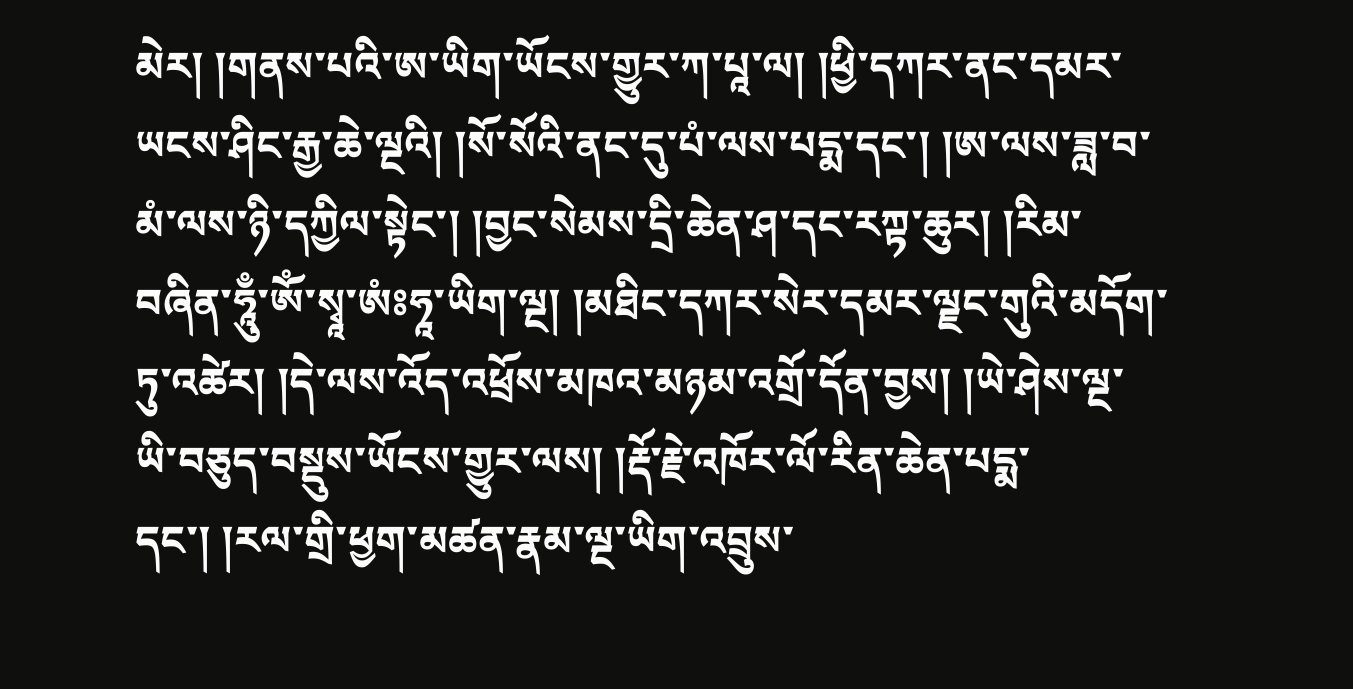མེར། །གནས་པའི་ཨ་ཡིག་ཡོངས་གྱུར་ཀ་པཱ་ལ། །ཕྱི་དཀར་ནང་དམར་ཡངས་ཤིང་རྒྱ་ཆེ་ལྔའི། །སོ་སོའི་ནང་དུ་པཾ་ལས་པདྨ་དང་། །ཨ་ལས་ཟླ་བ་མཾ་ལས་ཉི་དཀྱིལ་སྟེང་། །བྱང་སེམས་དྲི་ཆེན་ཤ་དང་རཀྟ་ཆུར། །རིམ་བཞིན་ཧཱུྃ་ཨོཾ་སྭཱ་ཨཾཿཧཱ་ཡིག་ལྔ། །མཐིང་དཀར་སེར་དམར་ལྗང་གུའི་མདོག་ཏུ་འཚེར། །དེ་ལས་འོད་འཕྲོས་མཁའ་མཉམ་འགྲོ་དོན་བྱས། །ཡེ་ཤེས་ལྔ་ཡི་བཅུད་བསྡུས་ཡོངས་གྱུར་ལས། །རྡོ་རྗེ་འཁོར་ལོ་རིན་ཆེན་པདྨ་དང་། །རལ་གྲི་ཕྱག་མཚན་རྣམ་ལྔ་ཡིག་འབྲུས་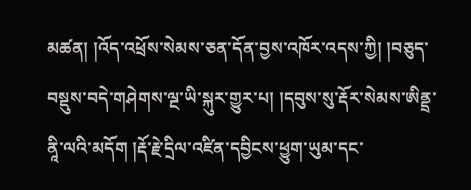མཚན། །འོད་འཕྲོས་སེམས་ཅན་དོན་བྱས་འཁོར་འདས་ཀྱི། །བཅུད་བསྡུས་བདེ་གཤེགས་ལྔ་ཡི་སྐུར་གྱུར་པ། །དབུས་སུ་རྡོར་སེམས་ཨིནྡྲ་ནཱི་ལའི་མདོག །རྡོ་རྗེ་དྲིལ་འཛིན་དབྱིངས་ཕྱུག་ཡུམ་དང་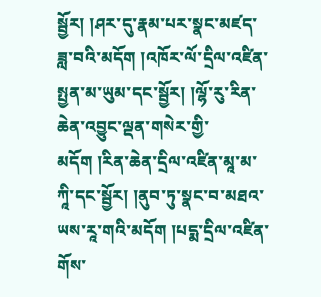སྦྱོར། །ཤར་དུ་རྣམ་པར་སྣང་མཛད་ཟླ་བའི་མདོག །འཁོར་ལོ་དྲིལ་འཛིན་སྤྱན་མ་ཡུམ་དང་སྦྱོར། །ལྷོ་རུ་རིན་ཆེན་འབྱུང་ལྡན་གསེར་གྱི་མདོག །རིན་ཆེན་དྲིལ་འཛིན་མཱ་མ་ཀཱི་དང་སྦྱོར། །ནུབ་ཏུ་སྣང་བ་མཐའ་ཡས་རཱ་གའི་མདོག །པདྨ་དྲིལ་འཛིན་གོས་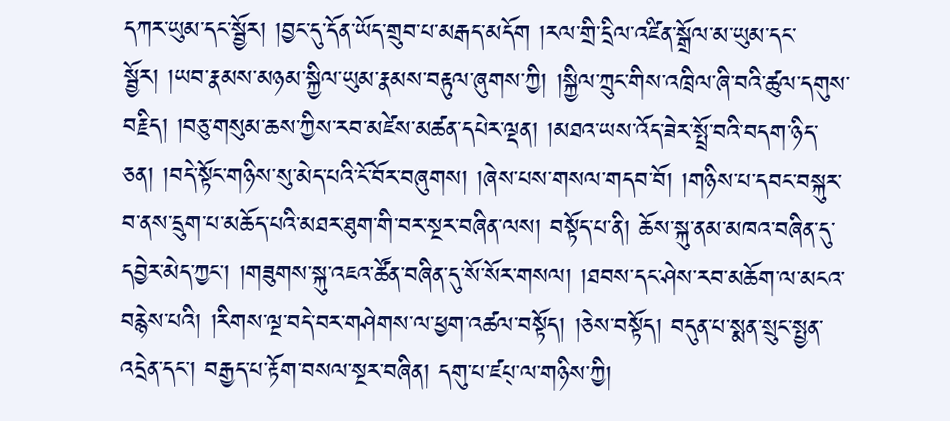དཀར་ཡུམ་དང་སྦྱོར། །བྱང་དུ་དོན་ཡོད་གྲུབ་པ་མརྒད་མདོག །རལ་གྲི་དྲིལ་འཛིན་སྒྲོལ་མ་ཡུམ་དང་སྦྱོར། །ཡབ་རྣམས་མཉམ་སྐྱིལ་ཡུམ་རྣམས་བརྟུལ་ཞུགས་ཀྱི། །སྐྱིལ་ཀྲུང་གིས་འཁྲིལ་ཞི་བའི་ཚུལ་དགུས་བརྗིད། །བཅུ་གསུམ་ཆས་ཀྱིས་རབ་མཛེས་མཚན་དཔེར་ལྡན། །མཐའ་ཡས་འོད་ཟེར་སྤྲོ་བའི་བདག་ཉིད་ཅན། །བདེ་སྟོང་གཉིས་སུ་མེད་པའི་ངོ་བོར་བཞུགས། །ཞེས་པས་གསལ་གདབ་བོ། །གཉིས་པ་དབང་བསྐུར་བ་ནས་དྲུག་པ་མཆོད་པའི་མཐར་ཐུག་གི་བར་སྔར་བཞིན་ལས། བསྟོད་པ་ནི། ཆོས་སྐུ་ནམ་མཁའ་བཞིན་དུ་དབྱེར་མེད་ཀྱང་། །གཟུགས་སྐུ་འཇའ་ཚོན་བཞིན་དུ་སོ་སོར་གསལ། །ཐབས་དང་ཤེས་རབ་མཆོག་ལ་མངའ་བརྙེས་པའི། །རིགས་ལྔ་བདེ་བར་གཤེགས་ལ་ཕྱག་འཚལ་བསྟོད། །ཅེས་བསྟོད། བདུན་པ་སྨན་སྲུང་སྤྱན་འདྲེན་དང་། བརྒྱད་པ་རྟོག་བསལ་སྔར་བཞིན། དགུ་པ་ཛཔ྄་ལ་གཉིས་ཀྱི།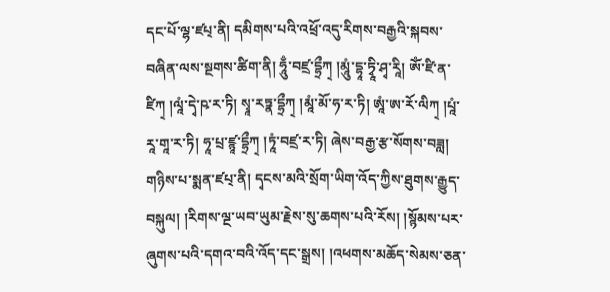དང་པོ་ལྷ་ཛཔ྄་ནི། དམིགས་པའི་འཕྲོ་འདུ་རིགས་བརྒྱའི་སྐབས་བཞིན་ལས་སྔགས་ཚིག་ནི། ཧཱུྃ་བཛྲ་དྷྲྀཀ྄ །མཱུཾ་དྷཱ་ཏྭཱི་ཤྭ་རཱི། ཨོཾ་ཛི་ན་ཛིཀ྄ །ལཱཾ་དྭེ་ཥ་ར་ཏི། སྭཱ་རཏྣ་དྷྲྀཀ྄ །མཱཾ་མོ་ཧ་ར་ཏི། ཨཱཾ་ཨ་རོ་ལིཀ྄ །པཱཾ་རཱ་གཱ་ར་ཏི། ཧཱ་པྲ་ཛྙཱ་དྷྲྀཀ྄ །ཏཱཾ་བཛྲ་ར་ཏི། ཞེས་བརྒྱ་རྩ་སོགས་བཟླ། གཉིས་པ་སྨན་ཛཔ྄་ནི། དྭངས་མའི་སྲོག་ཡིག་འོད་ཀྱིས་ཐུགས་རྒྱུད་བསྐུལ། །རིགས་ལྔ་ཡབ་ཡུམ་རྗེས་སུ་ཆགས་པའི་རོས། །སྙོམས་པར་ཞུགས་པའི་དགའ་བའི་འོད་དང་སྒྲས། །འཕགས་མཆོད་སེམས་ཅན་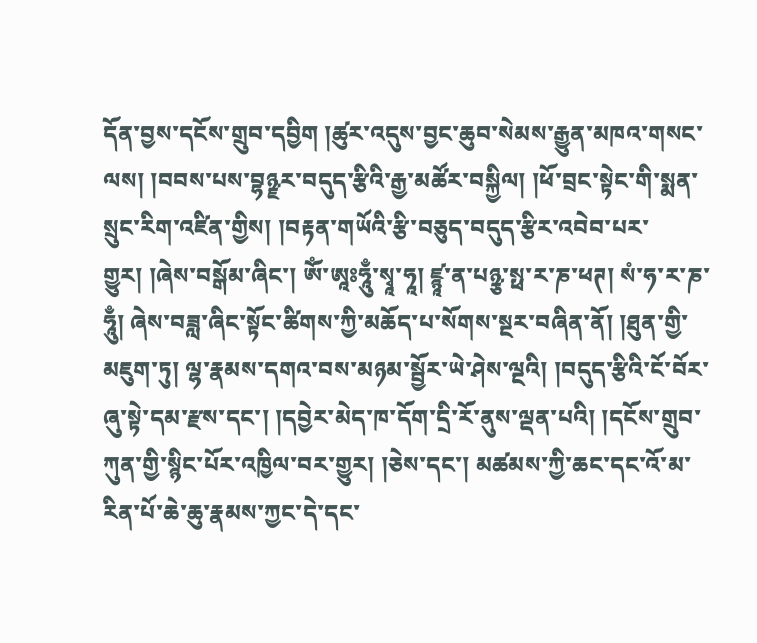དོན་བྱས་དངོས་གྲུབ་དབྱིག །ཚུར་འདུས་བྱང་ཆུབ་སེམས་རྒྱུན་མཁའ་གསང་ལས། །བབས་པས་བྷཉྫར་བདུད་རྩིའི་རྒྱ་མཚོར་བསྐྱིལ། །ཕོ་བྲང་སྟེང་གི་སྨན་སྲུང་རིག་འཛིན་གྱིས། །བརྟན་གཡོའི་རྩི་བཅུད་བདུད་རྩིར་འབེབ་པར་གྱུར། །ཞེས་བསྒོམ་ཞིང་། ཨོཾ་ཨཱཿཧཱུྃ་སྭཱ་ཧཱ། ཛྙཱ་ན་པཉྩ་སྥ་ར་ཎ་ཕཊ། སཾ་ཧ་ར་ཎ་ཧཱུྃ། ཞེས་བཟླ་ཞིང་སྟོང་ཚིགས་ཀྱི་མཆོད་པ་སོགས་སྔར་བཞིན་ནོ། །ཐུན་གྱི་མཇུག་ཏུ། ལྷ་རྣམས་དགའ་བས་མཉམ་སྦྱོར་ཡེ་ཤེས་ལྔའི། །བདུད་རྩིའི་ངོ་བོར་ཞུ་སྟེ་དམ་རྫས་དང་། །དབྱེར་མེད་ཁ་དོག་དྲི་རོ་ནུས་ལྡན་པའི། །དངོས་གྲུབ་ཀུན་གྱི་སྙིང་པོར་འཁྱིལ་བར་གྱུར། །ཅེས་དང་། མཚམས་ཀྱི་ཆང་དང་འོ་མ་རིན་པོ་ཆེ་ཆུ་རྣམས་ཀྱང་དེ་དང་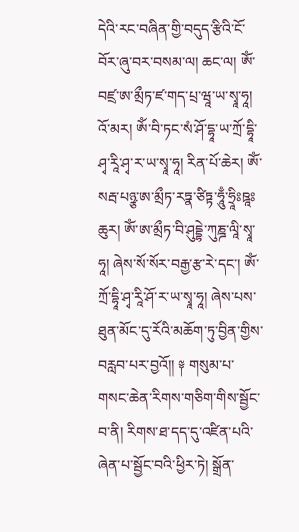དེའི་རང་བཞིན་གྱི་བདུད་རྩིའི་ངོ་བོར་ཞུ་བར་བསམ་ལ། ཆང་ལ། ཨོཾ་བཛྲ་ཨ་མྲྀཏ་ཛ་གད་པྲ་ཝཱ་ཡ་སྭཱ་ཧཱ། འོ་མར། ཨོཾ་བི་ཏང་སཾ་ཤོ་དྷཱ་ཡ་ཀྲོ་དྷཱི་ཤྭ་རཱི་ཤྭ་ར་ཡ་སྭཱ་ཧཱ། རིན་པོ་ཆེར། ཨོཾ་སརྦ་པཉྩ་ཨ་མྲྀཏ་རཏྣ་ཙིཏྟ་ཧཱུྃ་ཧྲཱིཿཋཱཿ ཆུར། ཨོཾ་ཨ་མྲྀཏ་བི་ཤུདྡྷེ་ཀུཎྜ་ལཱི་སྭཱ་ཧཱ། ཞེས་སོ་སོར་བརྒྱ་རྩ་རེ་དང་། ཨོཾ་ཀྲོ་དྷཱི་ཤྭ་རཱི་ཤོ་ར་ཡ་སྭཱ་ཧཱ། ཞེས་པས་ཐུན་མོང་དུ་རོའི་མཆོག་ཏུ་བྱིན་གྱིས་བརླབ་པར་བྱའོ།། ༈ གསུམ་པ་གསང་ཆེན་རིགས་གཅིག་གིས་སྦྱོང་བ་ནི། རིགས་ཐ་དད་དུ་འཛིན་པའི་ཞེན་པ་སྦྱོང་བའི་ཕྱིར་ཏེ། སྒྲོན་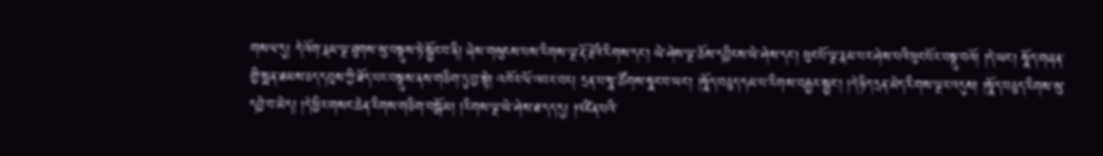གསལ་དུ། དེ་འོག་རྣམ་ལྔ་ཐུགས་སུ་བསྡུས་ཏེ་སྦྱོང་བ་ནི། ཞེས་གསུངས་པས་རིགས་ལྔ་རྡོ་རྗེའི་རིགས་དང་། ཡེ་ཤེས་ལྔ་ཆོས་དབྱིངས་ཡེ་ཤེས་དང་། ཕུང་པོ་ལྔ་རྣམ་པར་ཤེས་པའི་ཕུང་པོར་བསྡུ་བའོ། །དེ་ཡང་། སྣོད་གཞན་གྱི་སྨན་ཐམས་ཅད་དབུས་ཀྱི་ཐོད་པར་བསྡུས་ནས་གཅིག་ཏུ་བྱ་སྟེ། འཁོར་ལོ་འབར་བར། དྲན་པ་སྣ་ཚོགས་སྣང་བ་ཡང་། །སྣོད་བཅུད་དམ་པ་རིགས་བརྒྱར་སྦྱང་། །དེ་ཉིད་དྲན་མེད་རིགས་ལྔར་འདུས། །སྣོད་བཅུད་རིགས་སུ་དབྱེ་བ་མེད། །དེ་ཕྱིར་གསང་ཆེན་རིགས་གཅིག་བསྒོམ། །རིགས་ལྔ་ཡེ་ཤེས་ཐ་དད་དུ། །འཛིན་པའི་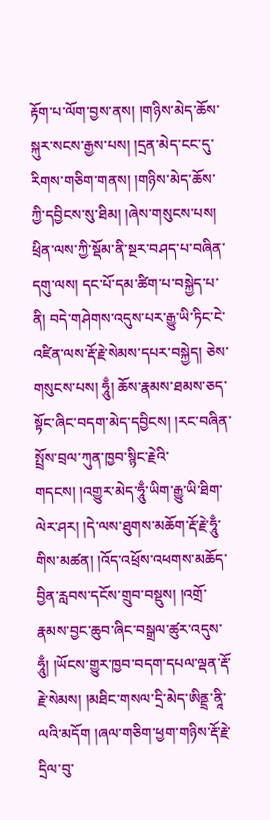རྟོག་པ་ལོག་བྱས་ནས། །གཉིས་མེད་ཆོས་སྐུར་སངས་རྒྱས་པས། །དྲན་མེད་ངང་དུ་རིགས་གཅིག་གནས། །གཉིས་མེད་ཆོས་ཀྱི་དབྱིངས་སུ་ཐིམ། །ཞེས་གསུངས་པས། ཕྲིན་ལས་ཀྱི་སྡོམ་ནི་སྔར་བཤད་པ་བཞིན་དགུ་ལས། དང་པོ་དམ་ཚིག་པ་བསྐྱེད་པ་ནི། བདེ་གཤེགས་འདུས་པར་རྒྱུ་ཡི་ཏིང་ངེ་འཛིན་ལས་རྡོ་རྗེ་སེམས་དཔར་བསྐྱེད། ཅེས་གསུངས་པས། ཧཱུྃ། ཆོས་རྣམས་ཐམས་ཅད་སྟོང་ཞིང་བདག་མེད་དབྱིངས། །རང་བཞིན་སྤྲོས་བྲལ་ཀུན་ཁྱབ་སྙིང་རྗེའི་གདངས། །འགྱུར་མེད་ཧཱུྃ་ཡིག་རྒྱུ་ཡི་ཐིག་ལེར་ཤར། །དེ་ལས་ཐུགས་མཆོག་རྡོ་རྗེ་ཧཱུྃ་གིས་མཚན། །འོད་འཕྲོས་འཕགས་མཆོད་བྱིན་རླབས་དངོས་གྲུབ་བསྡུས། །འགྲོ་རྣམས་བྱང་ཆུབ་ཞིང་བསྒྲལ་ཚུར་འདུས་ཧཱུྃ། །ཡོངས་གྱུར་ཁྱབ་བདག་དཔལ་ལྡན་རྡོ་རྗེ་སེམས། །མཐིང་གསལ་དྲི་མེད་ཨིནྡྲ་ནཱི་ལའི་མདོག །ཞལ་གཅིག་ཕྱག་གཉིས་རྡོ་རྗེ་དྲིལ་བུ་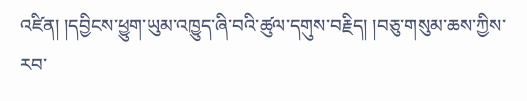འཛིན། །དབྱིངས་ཕྱུག་ཡུམ་འཁྱུད་ཞི་བའི་ཚུལ་དགུས་བརྗིད། །བཅུ་གསུམ་ཆས་ཀྱིས་རབ་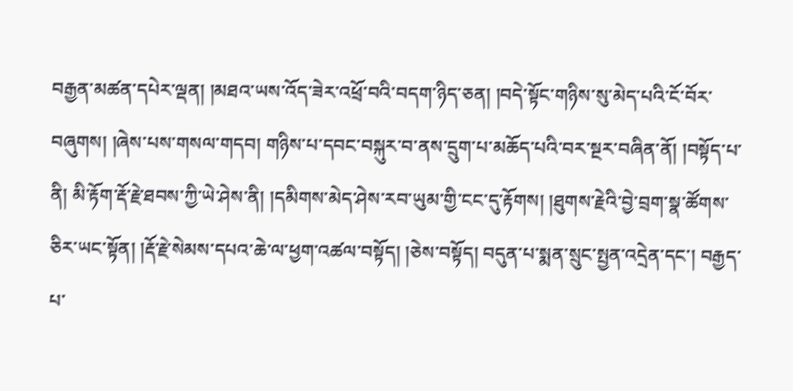བརྒྱན་མཚན་དཔེར་ལྡན། །མཐའ་ཡས་འོད་ཟེར་འཕྲོ་བའི་བདག་ཉིད་ཅན། །བདེ་སྟོང་གཉིས་སུ་མེད་པའི་ངོ་བོར་བཞུགས། །ཞེས་པས་གསལ་གདབ། གཉིས་པ་དབང་བསྐུར་བ་ནས་དྲུག་པ་མཆོད་པའི་བར་སྔར་བཞིན་ནོ། །བསྟོད་པ་ནི། མི་རྟོག་རྡོ་རྗེ་ཐབས་ཀྱི་ཡེ་ཤེས་ནི། །དམིགས་མེད་ཤེས་རབ་ཡུམ་གྱི་ངང་དུ་རྟོགས། །ཐུགས་རྗེའི་བྱེ་བྲག་སྣ་ཚོགས་ཅིར་ཡང་སྟོན། །རྡོ་རྗེ་སེམས་དཔའ་ཆེ་ལ་ཕྱག་འཚལ་བསྟོད། །ཅེས་བསྟོད། བདུན་པ་སྨན་སྲུང་སྤྱན་འདྲེན་དང་། བརྒྱད་པ་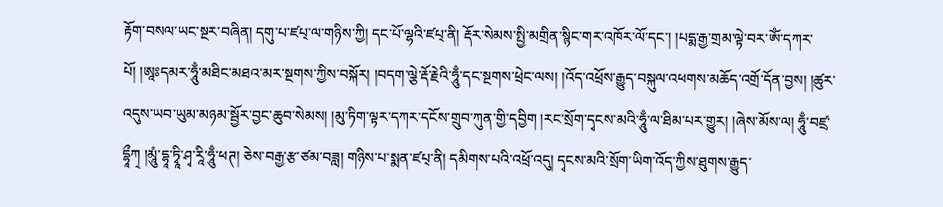རྟོག་བསལ་ཡང་སྔར་བཞིན། དགུ་པ་ཛཔ྄་ལ་གཉིས་ཀྱི། དང་པོ་ལྷའི་ཛཔ྄་ནི། རྡོར་སེམས་སྤྱི་མགྲིན་སྙིང་གར་འཁོར་ལོ་དང་། །པདྨ་རྒྱ་གྲམ་ལྟེ་བར་ཨོཾ་དཀར་པོ། །ཨཱཿདམར་ཧཱུྃ་མཐིང་མཐའ་མར་སྔགས་ཀྱིས་བསྐོར། །བདག་ལྕེ་རྡོ་རྗེའི་ཧཱུྃ་དང་སྔགས་ཕྲེང་ལས། །འོད་འཕྲོས་རྒྱུད་བསྐུལ་འཕགས་མཆོད་འགྲོ་དོན་བྱས། །ཚུར་འདུས་ཡབ་ཡུམ་མཉམ་སྦྱོར་བྱང་ཆུབ་སེམས། །མུ་ཏིག་ལྟར་དཀར་དངོས་གྲུབ་ཀུན་གྱི་དབྱིག །རང་སྲོག་དྭངས་མའི་ཧཱུྃ་ལ་ཐིམ་པར་གྱུར། །ཞེས་མོས་ལ། ཧཱུྃ་བཛྲ་དྷཱྀཀ྄ །མཱུཾ་དྷཱ་ཏྭཱི་ཤྭ་རཱི་ཧཱུྃ་ཕཊ། ཅེས་བརྒྱ་རྩ་ཙམ་བཟླ། གཉིས་པ་སྨན་ཛཔ྄་ནི། དམིགས་པའི་འཕྲོ་འདུ། དྭངས་མའི་སྲོག་ཡིག་འོད་ཀྱིས་ཐུགས་རྒྱུད་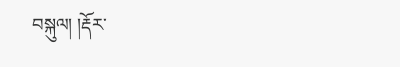བསྐུལ། །རྡོར་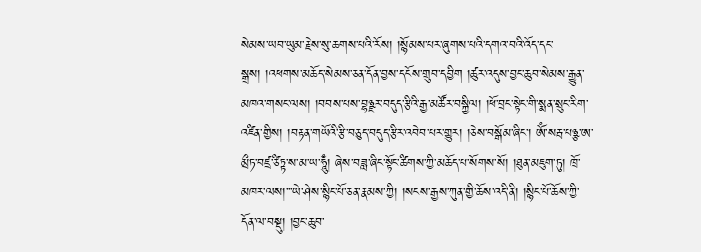སེམས་ཡབ་ཡུམ་རྗེས་སུ་ཆགས་པའི་རོས། །སྙོམས་པར་ཞུགས་པའི་དགའ་བའི་འོད་དང་སྒྲས། །འཕགས་མཆོད་སེམས་ཅན་དོན་བྱས་དངོས་གྲུབ་དབྱིག །ཚུར་འདུས་བྱང་ཆུབ་སེམས་རྒྱུན་མཁའ་གསང་ལས། །བབས་པས་བྷཉྫར་བདུད་རྩིའི་རྒྱ་མཚོར་བསྐྱིལ། །ཕོ་བྲང་སྟེང་གི་སྨན་སྲུང་རིག་འཛིན་གྱིས། །བརྟན་གཡོའི་རྩི་བཅུད་བདུད་རྩིར་འབེབ་པར་གྱུར། །ཅེས་བསྒོམ་ཞིང་། ཨོཾ་སརྦ་པཉྩ་ཨ་མྲྀཏ་བཛྲ་ཙིཏྟ་ས་མ་ཡ་ཧཱུྃ། ཞེས་བཟླ་ཞིང་སྟོང་ཚིགས་ཀྱི་མཆོད་པ་སོགས་སོ། །ཐུན་མཇུག་ཏུ། ཁྲོ་མཁར་ལས།་་་ཡེ་ཤེས་སྙིང་པོ་ཅན་རྣམས་ཀྱི། །སངས་རྒྱས་ཀུན་གྱི་ཆོས་འདི་ནི། །སྙིང་པོ་ཆོས་ཀྱི་དོན་ལ་བསྡུ། །བྱང་ཆུབ་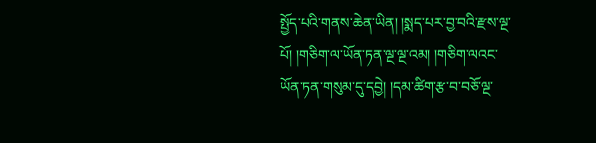སྤྱོད་པའི་གནས་ཆེན་ཡིན། །སྨད་པར་བྱ་བའི་རྫས་ལྔ་པོ། །གཅིག་ལ་ཡོན་ཏན་ལྔ་ལྔ་འམ། །གཅིག་ལའང་ཡོན་ཏན་གསུམ་དུ་དབྱེ། །དམ་ཚིག་རྩ་བ་བཅོ་ལྔ་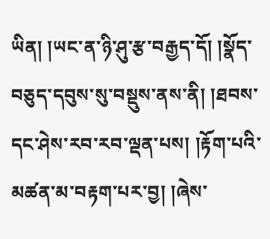ཡིན། །ཡང་ན་ཉི་ཤུ་རྩ་བརྒྱད་དོ། །སྣོད་བཅུད་དབུས་སུ་བསྡུས་ནས་ནི། །ཐབས་དང་ཤེས་རབ་རབ་ལྡན་པས། །རྟོག་པའི་མཚན་མ་བརྟག་པར་བྱ། །ཞེས་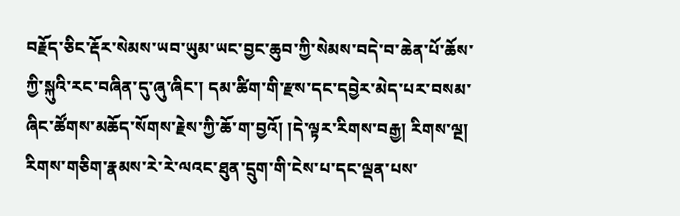བརྗོད་ཅིང་རྡོར་སེམས་ཡབ་ཡུམ་ཡང་བྱང་ཆུབ་ཀྱི་སེམས་བདེ་བ་ཆེན་པོ་ཆོས་ཀྱི་སྐུའི་རང་བཞིན་དུ་ཞུ་ཞིང་། དམ་ཚིག་གི་རྫས་དང་དབྱེར་མེད་པར་བསམ་ཞིང་ཚོགས་མཆོད་སོགས་རྗེས་ཀྱི་ཆོ་ག་བྱའོ། །དེ་ལྟར་རིགས་བརྒྱ། རིགས་ལྔ། རིགས་གཅིག་རྣམས་རེ་རེ་ལའང་ཐུན་དྲུག་གི་ངེས་པ་དང་ལྡན་པས་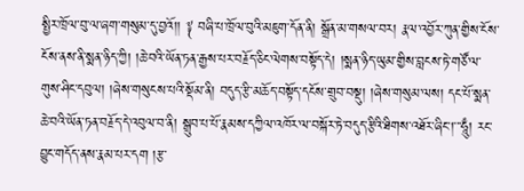སྤྱིར་ཁྲོལ་བུ་ལ་ཞག་གསུམ་དུ་བྱའོ།། ༈ བཞི་པ་ཁྲོལ་བུའི་མཇུག་དོན་ནི། སྒྲོན་མ་གསལ་བར། རྣལ་འབྱོར་ཀུན་གྱིས་ངོས་ངོས་ནས་ནི་སྨན་ཉིད་ཀྱི། །ཆེ་བའི་ཡོན་ཏན་རྒྱས་པར་བརྗོད་ཅིང་ལེགས་བསྟོད་དེ། །སྨན་ཉིད་ཡུམ་གྱིས་བླངས་ཏེ་གཙོ་ལ་གུས་ཤིང་དབུལ། །ཞེས་གསུངས་པའི་སྡོམ་ནི། བདུད་རྩི་མཆོད་བསྟོད་དངོས་གྲུབ་བསྡུ། །ཞེས་གསུམ་ལས། དང་པོ་སྨན་ཆེ་བའི་ཡོན་ཏན་བརྗོད་དེ་འབུལ་བ་ནི། སྒྲུབ་པ་པོ་རྣམས་དཀྱིལ་འཁོར་ལ་བསྐོར་ཏེ་བདུད་རྩིའི་ཐིགས་འཐོར་ཞིང་།་་་ཧཱུྃ། རང་བྱུང་གདོད་ནས་རྣམ་པར་དག །རྩ་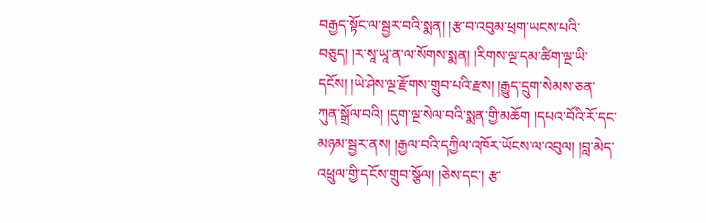བརྒྱད་སྟོང་ལ་སྦྱར་བའི་སྨན། །རྩ་བ་འབུམ་ཕྲག་ཡངས་པའི་བཅུད། །ར་སཱ་ཡཱ་ན་ལ་སོགས་སྨན། །རིགས་ལྔ་དམ་ཚིག་ལྔ་ཡི་དངོས། །ཡེ་ཤེས་ལྔ་རྫོགས་གྲུབ་པའི་རྫས། །རྒྱུད་དྲུག་སེམས་ཅན་ཀུན་སྒྲོལ་བའི། །དུག་ལྔ་སེལ་བའི་སྨན་གྱི་མཆོག །དཔའ་བོའི་རོ་དང་མཉམ་སྦྱར་ནས། །རྒྱལ་བའི་དཀྱིལ་འཁོར་ཡོངས་ལ་འབུལ། །བླ་མེད་འཕྲུལ་གྱི་དངོས་གྲུབ་སྩོལ། །ཅེས་དང་། རྩ་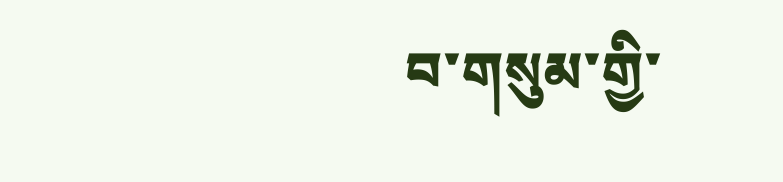བ་གསུམ་གྱི་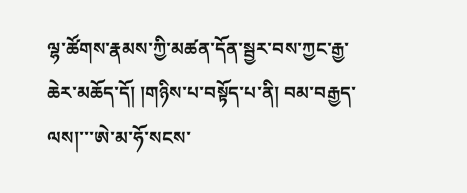ལྷ་ཚོགས་རྣམས་ཀྱི་མཚན་དོན་སྦྱར་བས་ཀྱང་རྒྱ་ཆེར་མཆོད་དོ། །གཉིས་པ་བསྟོད་པ་ནི། བམ་བརྒྱད་ལས།་་་ཨེ་མ་ཧོ་སངས་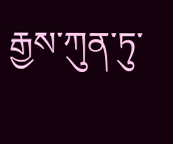རྒྱས་ཀུན་ཏུ་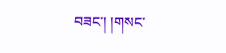བཟང་། །གསང་